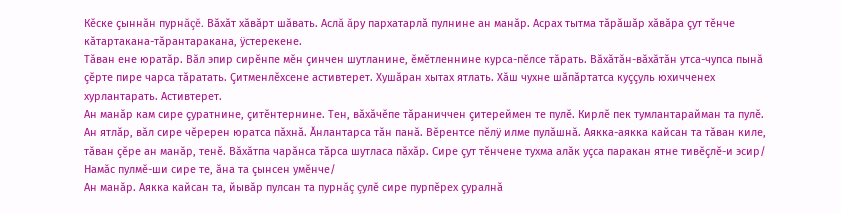Кĕске çыннăн пурнăçĕ. Вăхăт хăвăрт шăвать. Аслă ăру пархатарлă пулнине ан манăр. Асрах тытма тăрăшăр хăвăра çут тĕнче кăтартакана-тăрантаракана, ÿстерекене.
Тăван ене юратăр. Вăл эпир сирĕнпе мĕн çинчен шутланине, ĕмĕтленнине курса-пĕлсе тăрать. Вăхăтăн-вăхăтăн утса-чупса пынă çĕрте пире чарса тăратать. Çитменлĕхсене астивтерет. Хушăран хытах ятлать. Хăш чухне шăпăртатса куççуль юхичченех хурлантарать. Астивтерет.
Ан манăр кам сире çуратнине, çитĕнтернине. Тен, вăхăчĕпе тăраниччен çитереймен те пулĕ. Кирлĕ пек тумлантарайман та пулĕ. Ан ятлăр, вăл сире чĕререн юратса пăхнă. Ăнлантарса тăн панă. Вĕрентсе пĕлÿ илме пулăшнă. Аякка-аякка кайсан та тăван киле, тăван çĕре ан манăр, тенĕ. Вăхăтпа чарăнса тăрса шутласа пăхăр. Сире çут тĕнчене тухма алăк уçса паракан ятне тивĕçлĕ-и эсир/ Намăс пулмĕ-ши сире те, ăна та çынсен умĕнче/
Ан манăр. Аякка кайсан та, йывăр пулсан та пурнăç çулĕ сире пурпĕрех çуралнă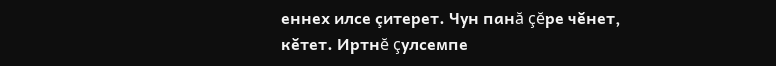еннех илсе çитерет. Чун панă çĕре чĕнет, кĕтет. Иртнĕ çулсемпе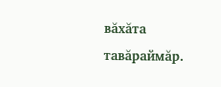вăхăта тавăраймăр.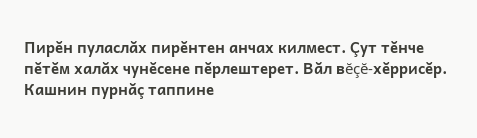Пирĕн пуласлăх пирĕнтен анчах килмест. Çут тĕнче пĕтĕм халăх чунĕсене пĕрлештерет. Вăл вĕçĕ-хĕррисĕр. Кашнин пурнăç таппине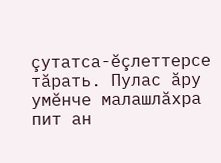çутатса-ĕçлеттерсе тăрать. Пулас ăру умĕнче малашлăхра пит ан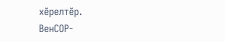хĕрелтĕр.
ВенСОР-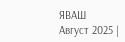ЯВАШ
Август 2025 |